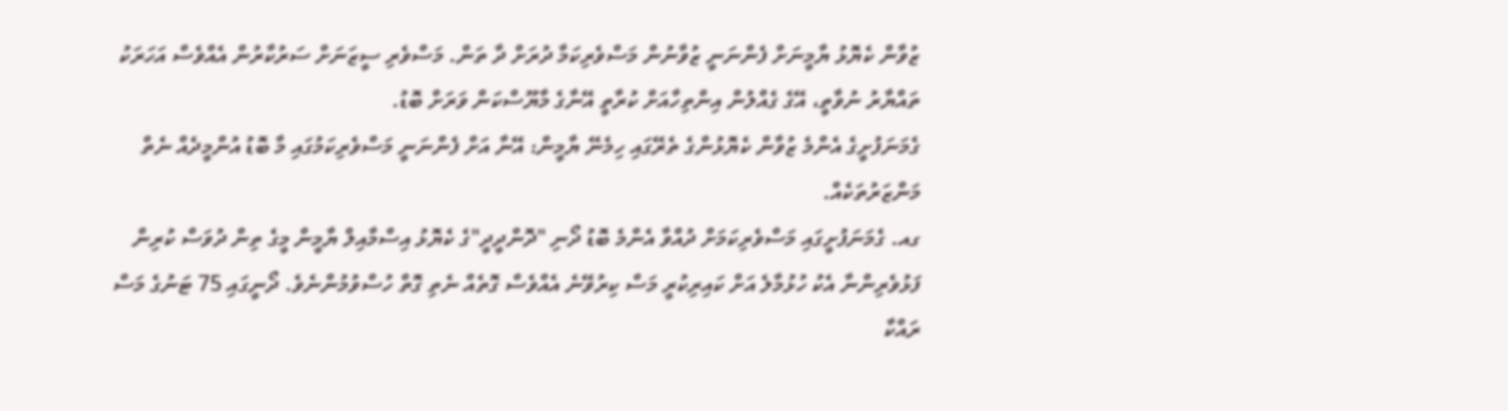ޒުވާން ކެޔޮޅު ޔާމީނަށް ފެންނަނީ ޒުވާނުން މަސްވެރިކަމާ ދުރަށް ދާ ތަން. މަސްވެރި ސީޒަނަށް ސަރުކާރުން އެއްވެސް އަހަރަކު ތައްޔާރު ނުވާތީ، އޭގެ ގެއްލުން އިންތިހާއަށް ކުރާތީ އޭނާގެ މާޔޫސްކަން ވަރަށް ބޮޑު.
ގެމަނަފުށީގެ އެންމެ ޒުވާން ކެޔޮޅުންގެ ތެރޭގައި ހިމެނޭ ޔާމީން: އޭނާ އަށް ފެންނަނީ މަސްވެރިކަމުގައި މާ ބޮޑު އުންމީދެއް ނެތް މަންޒަރުތަކެއް.
ގއ. ގެމަނަފުށީގައި މަސްވެރިކަމަށް ދުއްވާ އެންމެ ބޮޑު ދޯނި "ދޮންދީދީ"ގެ ކެޔޮޅު އިސްމާއިލް ޔާމީން މީގެ ތިން ދުވަސް ކުރިން ފަޅުވެރިންނާ އެކު ހުޅުމާލެ އަށް ކައިރިކުރީ މަސް ކިރުވޭނެ އެއްވެސް ގޮތެއް ނެތި ގޮތް ހުސްވުމުންނެވެ. ދޯނީގައި 75 ޓަނުގެ މަސް ރައްކާ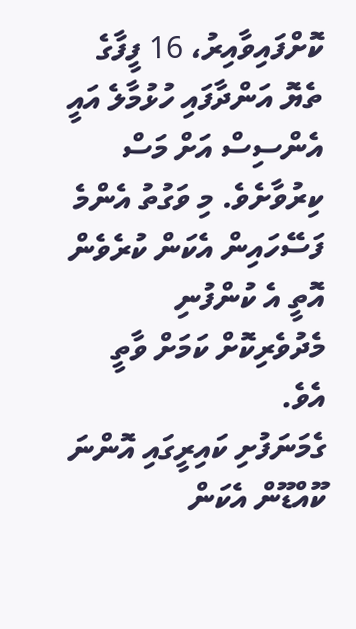ކޮށްފައިވާއިރު، 16 ފީފާގެ ތެޔޮ އަންދާފައި ހުޅުމާލެ އައީ އެންސިސް އަށް މަސް ކިރުވާށެވެ. މި ވަގުތު އެންމެ ފަސޭހައިން އެކަން ކުރެވެން އޮތީ އެ ކުންފުނި މެދުވެރިކޮށް ކަމަށް ވާތީ އެވެ.
ގެމަނަފުށި ކައިރީގައި އޮންނަ ކޫއްޑޫން އެކަން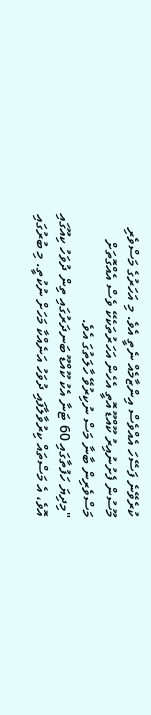ކުރެވޭނެ ފަސޭހަ އެއްވެސް އިންޒާމެއް ނެތީ އެވެ. މި އަހަރުގެ މަސްވެރި މޫސުން ފެށުނުއިރު ކޫއްޑޫ އޮތީ އެހެން އަހަރުތަކެކޭ ވެސް އެއްގޮތަށް މަސްވެރިން ބާނާ މަސް ނުކިރުވޭ ހާލަތުގަ އެވެ.
"މިދިޔަ ހަފުތާގައި 60 ޓަނާ އެކު ކޫއްޑޫ ބަނދަރުގައި ތިން ދުވަހު ކިއޫގައި އޮވެ، އެ މަސްތައް ކިރުވާލާފައި ދުވަހު އަނެއްކާ މަހަށް ނުކުތީ. މި ބުރުގައި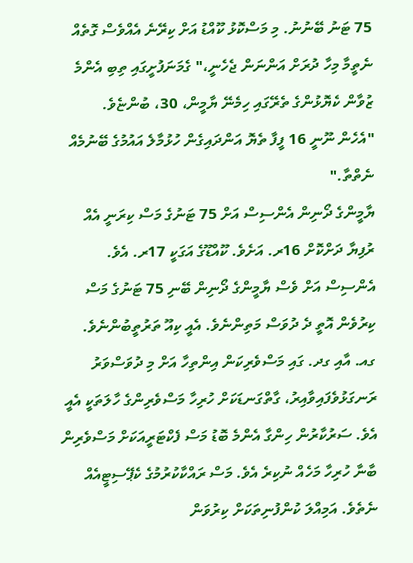75 ޓަނު ބޭނުނު. މި މަސްކޮޅު ކޫއްޑު އަށް ކިރޭނެ އެއްވެސް ގޮތެއް ނެތީމާ މިހާ ދުރަށް އަންނަން ޖެހެނީ،" ގެމަނަފުށީގައި ތިބި އެންމެ ޒުވާން ކެޔޮޅުންގެ ތެރޭގައި ހިމެނޭ ޔާމީން، 30، ބުންޏެވެ.
"އެހެން ނޫނީ 16 ފީފާ ތެޔޮ އަންދައިގެން ހުޅުމާލެ އައުމުގެ ބޭނުމެއް ނެތްތާ."
ޔާމީންގެ ދޯނިން އެންސިސް އަށް 75 ޓަނުގެ މަސް ކިރަނީ އެއް ރުފިޔާ ދަށްކޮށް 16ރ. އަށެވެ. ކޫއްޑޫގެ އަގަކީ 17ރ. އެވެ.
އެންސިސް އަށް ވެސް ޔާމީންގެ ދޯނިން ބޭނި 75 ޓަނުގެ މަސް ކިރުވެން އޮތީ ދެ ދުވަސް މަތިންނެވެ. އެއީ ކިއޫ ތަރުތީބުންނެވެ.
ގއ. އާއި ގދ. ގައި މަސްވެރިކަން އިންތިހާ އަށް މި ދުވަސްވަރު ރަނގަޅުވެފައިވާއިރު، ގާތްގަނޑަކަށް ހުރިހާ މަސްވެރިންގެ ހާލަތަކީ އެއީ އެވެ. ސަރުކާރުން ހިންގާ އެންމެ ބޮޑު މަސް ފެކްޓަރީއަކަށް މަސްވެރިން ބާނާ ހުރިހާ މަހެއް ނުކިރެ އެވެ. މަސް ރައްކާކުރުމުގެ ކެޕޭސިޓީއެއް ނެތެވެ. އަމިއްލަ ކުންފުނިތަކަށް ކިރުވަން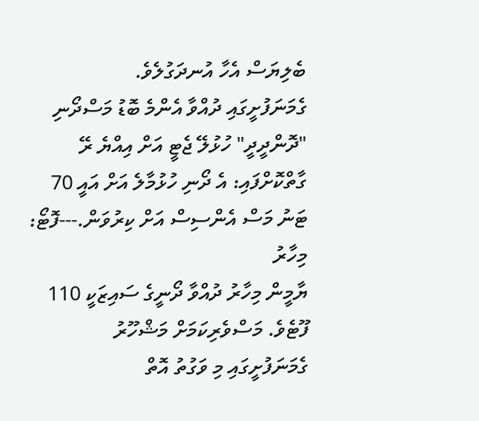ބެލިޔަސް އެހާ އުނދަގުލެވެ.
ގެމަނަފުށީގައި ދުއްވާ އެންމެ ބޮޑު މަސްދޯނި "ދޮންދީދީ" ހުޅުލޭ ޖެޓީ އަށް އިއްޔެ ރޭ ގާތްކޮށްފައި: އެ ދޯނި ހުޅުމާލެ އަށް އައީ 70 ޓަނު މަސް އެންސިސް އަށް ކިރުވަން.---ފޮޓޯ: މިހާރު
ޔާމީން މިހާރު ދުއްވާ ދޯނީގެ ސައިޒަކީ 110 ފޫޓެވެ. މަސްވެރިކަމަށް މަޝްހޫރު ގެމަނަފުށީގައި މި ވަގުތު އޮތް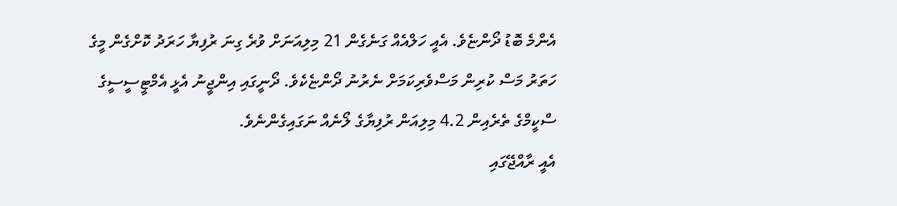އެންމެ ބޮޑު ދޯންޏެވެ. އެއީ ހަލްއެއް ގަނެގެން 21 މިލިއަނަށް ވުރެ ގިނަ ރުފިޔާ ހަރަދު ކޮށްގެން މީގެ ހަތަރު މަސް ކުރިން މަސްވެރިކަމަށް ނެރުނު ދޯންޏެކެވެ. ދޯނީގައި އިންޖީނު އެޅީ އެމްޓީސީސީގެ ސްކީމްގެ ތެރެއިން 4.2 މިލިއަން ރުފިޔާގެ ލޯނެއް ނަގައިގެންނެވެ.
އެއީ ރާއްޖޭގައި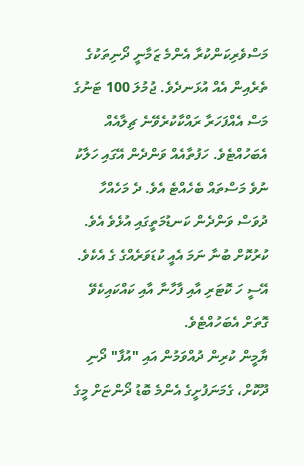މަސްވެރިކަންކުރާ އެންމެ ޒަމާނީ ދޯނިތަކުގެ ތެރެއިން އެއް އުޅަނދެވެ. ޖުމުލަ 100 ޓަނުގެ މަސް އެއްފަހަރާ ރައްކާކުރެވޭނެ ޗިލާއެއް އެބަހުއްޓެވެ. ހަފުތާއެއް ވަންދެން އޭގައި ހަލާކު ނުވެ މަސްތައް ބެހެއްޓެ އެވެ. ދެ މަހެއްހާ ދުވަސް ވަންދެން ކަނޑުމަތީގައި އުޅެވެ އެވެ. ކުރުކޮށް ބުނާ ނަމަ އެއީ ކުޑަވަރެއްގެ ގެ އެކެވެ. އޭސީ ހަ ކޮޓަރި އާއި ފާހާނާ އާއި ކައްކައިކެވޭ ގޮތަށް އެބަހުއްޓެވެ.
ޔާމީން ކުރިން ދުއްވަމުން އައި "އުފާ" ދޯނި ދޫކޮށް، ގެމަނަފުށީގެ އެންމެ ބޮޑު ދޯންޏަށް މީގެ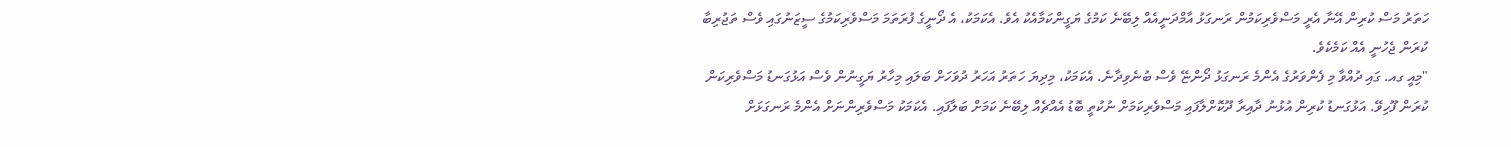ހަތަރު މަސް ކުރިން އޭނާ އެރީ މަސްވެރިކަމުން ރަނގަޅު އާމްދަނީއެއް ލިބޭނެ ކަމުގެ ޔަގީންކަމާއެކު އެވެ. އެކަމަކު، އެ ދޯނީގެ ފުރަތަމަ މަސްވެރިކަމުގެ ސީޒަނުގައި ވެސް ތަޖުރިބާ ކުރަން ޖެހުނީ އެއް ކަމެކެވެ.
"މިއީ ގއ. ގައި ދުއްވާ މި ފެންވަރުގެ އެންމެ ރަނގަޅު ދޯންޏޭ ވެސް ބުނެވިދާނެ. އެކަމަކު، މިދިޔަ ހަތަރު އަހަރު ދުވަހަށް ބަލައި މިހާރު ޔަގީނުން ވެސް އަޅުގަނޑު މަސްވެރިކަން ކުރަން ފޫހިވޭ. އަޅުގަނޑު ކުރިން އުޅުނު ދާއިރާ ދޫކޮށްލާފައި މަސްވެރިކަމަށް ނުކުތީ ބޮޑު އެއްޗެއް ލިބޭނެ ކަމަށް ބަލާފައި. އެކަމަކު މަސްވެރިންނަށް އެންމެ ރަނގަޅަށް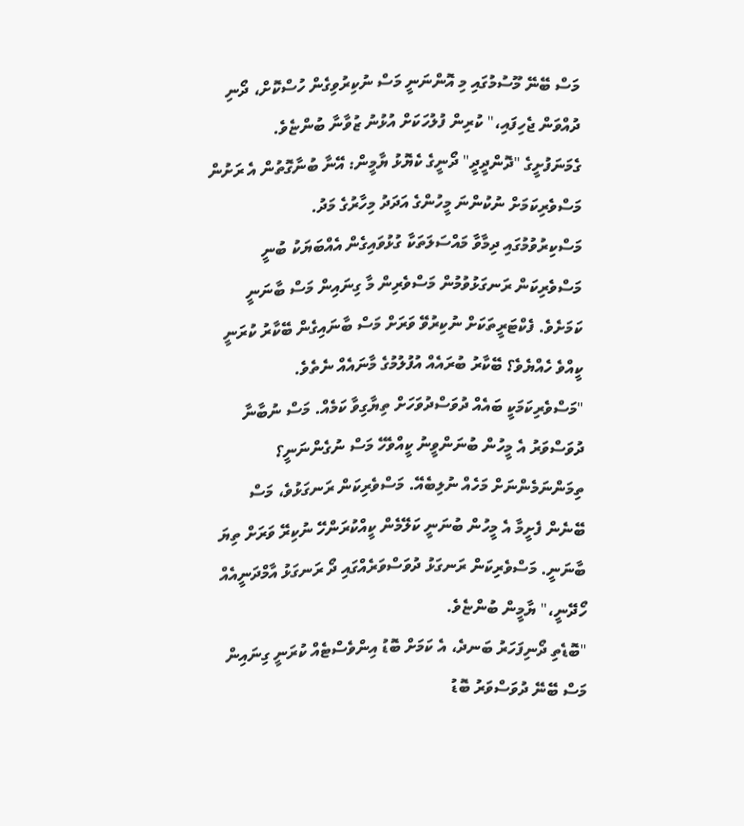މަސް ބޭނޭ މޫސުމުގައި މި އޮންނަނީ މަސް ނުކިރުވިގެން ހުސްކޮށް، ދޯނި ދުއްވަން ޖެހިފައި،" ކުރިން ފުލުހަކަށް އުޅުނު ޒުވާނާ ބުންޏެވެ.
ގެމަނަފުށީގެ "ދޮންދީދީ" ދޯނީގެ ކެޔޮޅު ޔާމީން: އޭނާ ބުނާގޮތުން އެ ރަށުން މަސްވެރިކަމަށް ނުކުންނަ މީހުންގެ އަދަދު މިހާރުގެ މަދު.
މަސްކިރުވުމުގައި ދިމާވާ މައްސަލަތަކާ ގުޅުވައިގެން އެއްބަޔަކު ބުނީ މަސްވެރިކަން ރަނގަޅުވުމުން މަސްވެރިން މާ ގިނައިން މަސް ބާނަނީ ކަމަށެވެ. ފެކްޓަރީތަކަށް ނުކިރުވޭ ވަރަށް މަސް ބާނައިގެން ބޭކާރު ކުރަނީ ކީއްވެ ހެއްޔެވެ؟ ބޭކާރު ބުރައެއް އުފުލުމުގެ މާނައެއް ނެތެވެ.
"މަސްވެރިކަމަކީ ބައެއް ދުވަސްދުވަހަށް ތިޔާގިވާ ކަމެއް. މަސް ނުބާނާ ދުވަސްވަރު އެ މީހުން ބުނަންވީނު ކީއްވެހޭ މަސް ނުގެންނަނީ؟ ތިމަންނަމެންނަށް މަހެއް ނުލިބެއޭ. މަސްވެރިކަން ރަނގަޅުވެ، މަސް ބޭނެން ފެށީމާ އެ މީހުން ބުނަނީ ކަލޭމެން ކީއްކުރަންހޭ ނުކިރޭ ވަރަށް ތިޔަ ބާނަނީ. މަސްވެރިކަން ރަނގަޅު ދުވަސްވަރެއްގައި ދޯ ރަނގަޅު އާމްދަނީއެއް ހޯދޭނީ،" ޔާމީން ބުންޏެވެ.
"ބޮޑެތި ދޯނިފަހަރު ބަނދެ، އެ ކަމަށް ބޮޑު އިންވެސްޓެއް ކުރަނީ ގިނައިން މަސް ބޭނޭ ދުވަސްވަރު ބޮޑު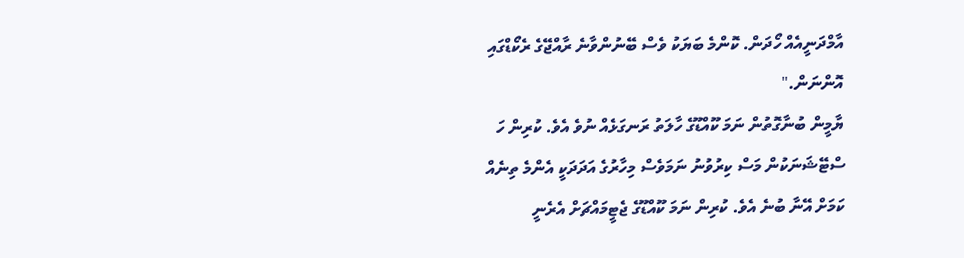އާމްދަނީއެއް ހޯދަން. ކޮންމެ ބަޔަކު ވެސް ބޭނުންވާނެ ރާއްޖޭގެ ރެކޯޑްގައި އޮންނަން."
ޔާމީން ބުނާގޮތުން ނަމަ ކޫއްޑޫގެ ހާލަތު ރަނގަޅެއް ނުވެ އެވެ. ކުރިން ހަ ސްޓޭޝަނަކުން މަސް ކިރުވުނު ނަމަވެސް މިހާރުގެ އަދަދަކީ އެންމެ ތިނެއް ކަމަށް އޭނާ ބުނެ އެވެ. ކުރިން ނަމަ ކޫއްޑޫގެ ޖެޓީމައްޗަށް އެރެނީ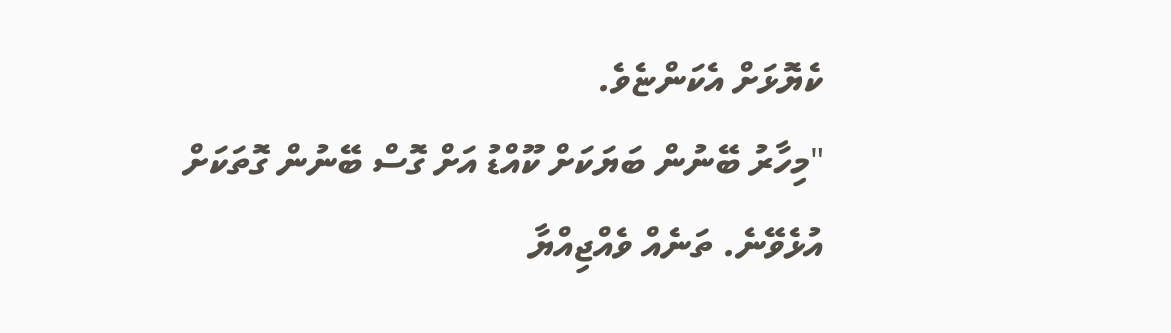ކެޔޮޅަށް އެކަންޏެވެ.
"މިހާރު ބޭނުން ބަޔަކަށް ކޫއްޑު އަށް ގޮސް ބޭނުން ގޮތަކަށް އުޅެވޭނެ. ތަނެއް ވެއްޖިއްޔާ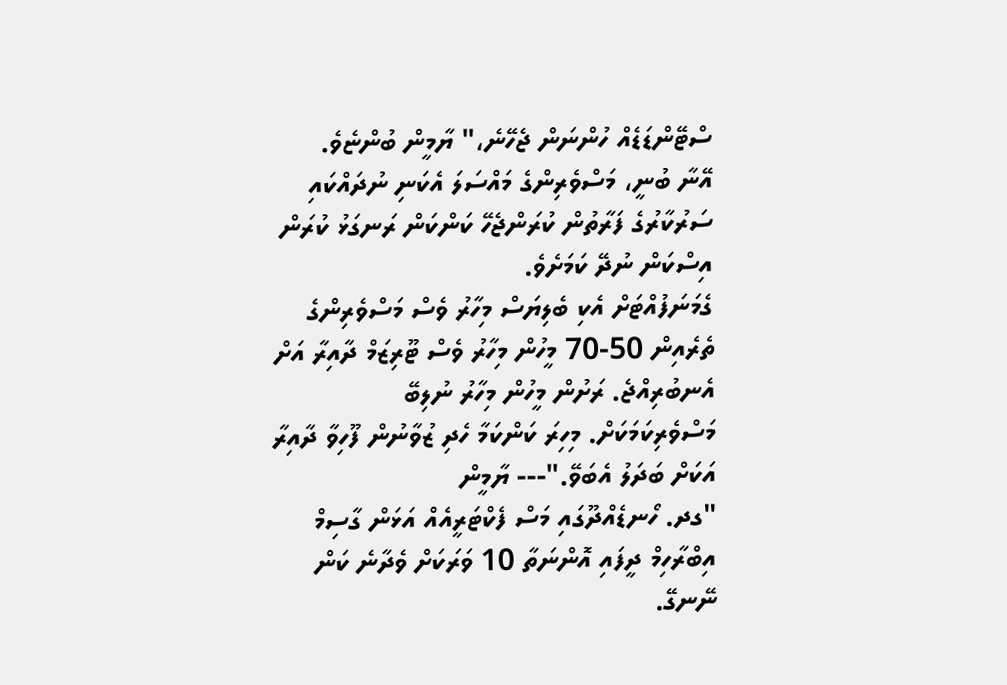ސްޓޭންޑަޑެއް ހުންނަން ޖެހޭނެ،" ޔާމީން ބުންޏެވެ.
އޭނާ ބުނީ، މަސްވެރިންގެ މައްސަލަ އެކަނި ނުދައްކައި ސަރުކާރުގެ ފަރާތުން ކުރަންޖެހޭ ކަންކަން ރަނގަޅު ކުރަން އިސްކަން ނުދޭ ކަމަށެވެ.
ގެމަނަފުއްޓަށް އެކި ބެލިޔަސް މިހާރު ވެސް މަސްވެރިންގެ ތެރެއިން 50-70 މީހުން މިހާރު ވެސް ޓޫރިޒަމް ދާއިރާ އަށް އެނބުރިއްޖެ. ރަށުން މީހުން މިހާރު ނުލިބޭ މަސްވެރިކަމަކަށް. މިހިރަ ކަންކަމާ ހެދި ޒުވާނުން ފޫހިވާ ދާއިރާ އަކަށް ބަދަލު އެބަވޭ."--- ޔާމީން
"ގދ. ހޯނޑެއްދޫގައި މަސް ފެކްޓަރީއެއް އަޅަން ގާސިމް އިބްރާހިމް ދީފައި އޮންނަތާ 10 ވަރަކަށް ވެދާނެ ކަން ނޭނގޭ.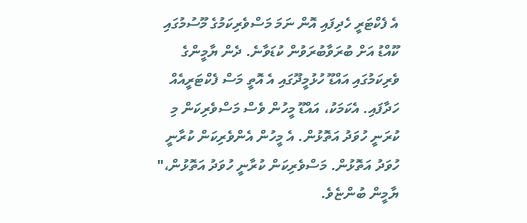އެ ފެކްޓަރީ ހެދިފައި އޮން ނަމަ މަސްވެރިކަމުގެ މޫސުމުގައި ކޫއްޑު އަށް ބުރަވާބުރަވުން ކުޑަވާނެ. ދެން ޔާމީންގެ ވެރިކަމުގައި އައްޑޫ ހުޅުމީދޫގައި އެ އޮތީ މަސް ފެކްޓަރީއެއް ހަދާފައި. އެކަމަކު، އައްޑޫ މީހުން ވެސް މަސްވެރިކަން މި ކުރަނީ ހުވަދު އަތޮޅުން. އެ މީހުން އެންވެރިކަން ކުރާނީ ހުވަދު އަތޮޅުން. މަސްވެރިކަން ކުރާނީ ހުވަދު އަތޮޅުން،" ޔާމީން ބުންޏެވެ.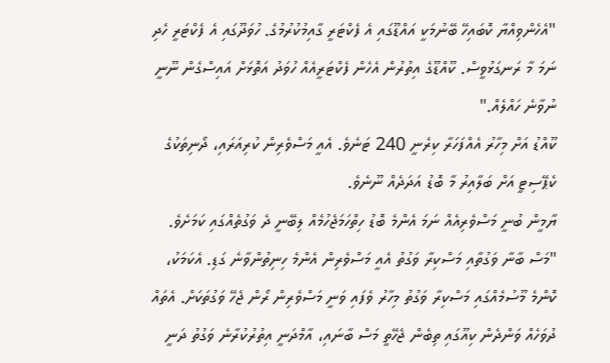"އެހެންވިއްޔާ ކޮބައިހޭ ބޭނުމަކީ އައްޑޫގައި އެ ފެކްޓަރީ ގާއިމުކުރުމުގެ. ހުވަދޫގައި އެ ފެކްޓަރީ ހެދި ނަމަ މާ ރަނގަޅުވީސް. ކޫއްޑޫގެ އިތުރުން އެހެން ފެކްޓަރީއެއް ހުވަދު އަތޮޅަށް އައިސްގެން ނޫނީ ނުވާނެ ހައްލެއް."
ކޫއްޑު އަށް މިހާރު އެއްފަހަރާ ކިރެނީ 240 ޓަނެވެ. އެއީ މަސްވެރިން ކުރިއަރައި، ދޯނިތަކުގެ ކެޕޭސިޓީ އަށް ބަލާއިރު މާ ބޮޑު އަދަދެއް ނޫނެވެ.
ޔާމީން ބުނީ މަސްވެރިއެއް ނަމަ އެންމެ ބޮޑު ހިތްހަމަޖެހުމެއް ލިބޭނީ ދެ ވަގުތެއްގައި ކަމަށެވެ.
"މަސް ބާނާ ވަގުތާއި މަސްކިރާ ވަގުތު އެއީ މަސްވެރިން އެންމެ ހިނިތުންވާނެ ގަޑި. އެކަމަކު، ކޮންމެ މޫސުމެއްގައި މަސްކިރާ ވަގުތު މިހާރު ވެފައި ވަނީ މަސްވެރިން ރޯން ޖެހޭ ވަގުތަކަށް. އެތައް ދުވަހެއް ވަންދެން ކިއޫގައި ތިބެން ޖެހޭތީ މަސް ބާނައި، އާމްދަނީ އިތުރުކުރާނެ ވަގުތު ދަނީ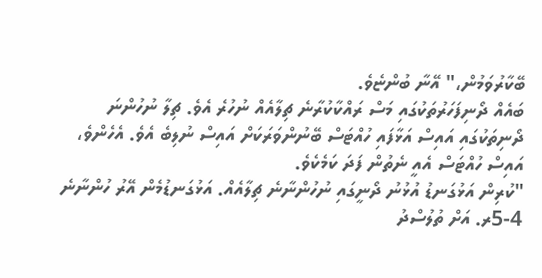ބޭކާރުވަމުން،" އޭނާ ބުންޏެވެ.
ބައެއް ދޯނިފަހަރުތަކުގައި މަސް ރައްކާކުރާނެ ޗިލާއެއް ނުހުރެ އެވެ. ޗިލާ ނުހުންނަ ދޯނިތަކުގައި އައިސް އަޅާފައި ހުއްޓަސް ބޭނުންވަރަކަށް އައިސް ނުލިބެ އެވެ. އެހެންވެ، އައިސް ހުއްޓަސް އެއީ ނެތުން ފަދަ ކަމެކެވެ.
"ކުރިން އަޅުގަނޑު އުޅުނު ދޯނީގައި ނުހުންނާނެ ޗިލާއެއް. އަޅުގަނޑުމެން އޭރު ހުންނާނެ 4-5ރ. އަށް ތުލުސްދު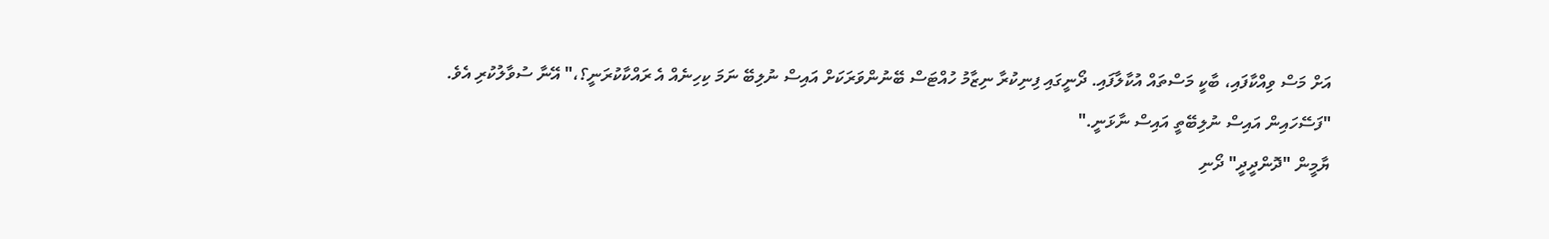އަށް މަސް ވިއްކާފައި، ބާކީ މަސްތައް އުކާލާފައި. ދޯނީގައި ފިނިކުރާ ނިޒާމު ހުއްޓަސް ބޭނުންވަރަކަށް އައިސް ނުލިބޭ ނަމަ ކިހިނެއް އެ ރައްކާކުރަނީ؟،" އޭނާ ސުވާލުކުރި އެވެ.
"ފަސޭހައިން އައިސް ނުލިބޭތީ އައިސް ނާޅަނީ."
ޔާމީން "ދޮންދީދީ" ދޯނި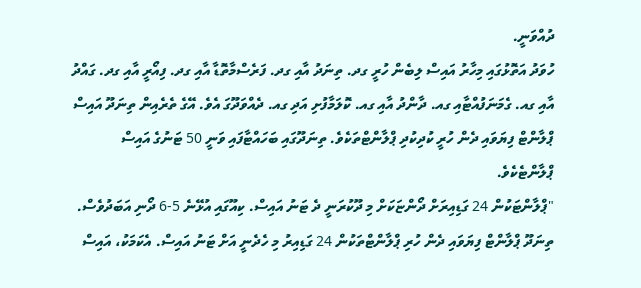ދުއްވަނީ.
ހުވަދު އަތޮޅުގައި މިހާރު އައިސް ލިބެން ހުރީ ގދ. ތިނަދު އާއި ގދ. ފަރެސްމާތޮޑާ އާއި ގދ. ފިއޯރީ އާއި ގދ. ގައްދު އާއި ގއ. ގެމަނަފުއްޓާއި ގއ. ދާންދު އާއި ގއ. ކޮލަމާފުށި އަދި ގއ. ދެއްވަދޫގަ އެވެ. އޭގެ ތެރެއިން ތިނަދޫ އައިސް ޕްލާންޓް ފިޔަވައި ދެން ހުރީ ކުދިކުދި ޕްލާންޓްތަކެވެ. ތިނަދޫގައި ބަހައްޓާފައި ވަނީ 50 ޓަނުގެ އައިސް ޕްލާންޓެކެވެ.
"ޕްލާންޓަކުން 24 ގަޑިއިރަށް ދޯންޏަކަށް މި ދޫކުރަނީ ދެ ޓަނު އައިސް. ކިއޫގައި އުޅޭނެ 5-6 ދޯނި އަބަދުވެސް. ތިނަދޫ ޕްލާންޓް ފިޔަވައި ދެން ހުރި ޕްލާންޓްތަކުން 24 ގަޑިއިރު މި ހެދެނީ އަށް ޓަނު އައިސް. އެކަމަކު، އައިސް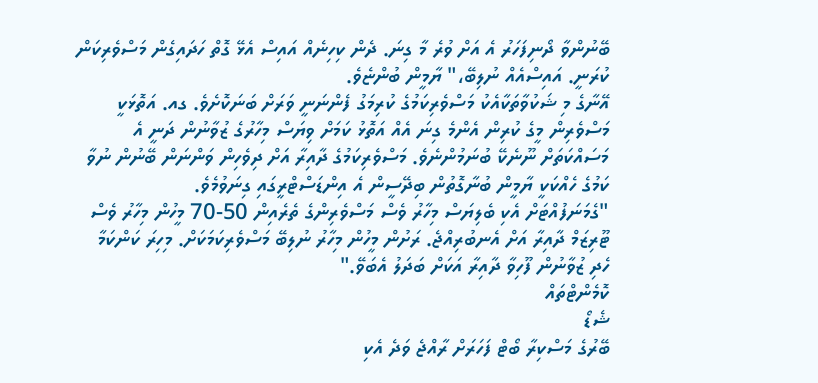ބޭނުންވާ ދޯނިފަހަރު އެ އަށް ވުރެ މާ ގިނަ. ދެން ކިހިނެއް އައިސް އެޅޭ ގޮތް ހަދައިގެން މަސްވެރިކަން ކުރަނީ. އައިސްއެއް ނުލިބޭ،" ޔާމީން ބުންޏެވެ.
އޭނާގެ މި ޝަކުވާތަކާއެކު މަސްވެރިކަމުގެ ކުރިމަގު ފެންނަނީ ވަރަށް ބަނަކޮށެވެ. ގއ. އަތޮޅަކީ މަސްވެރިން މީގެ ކުރިން އެންމެ ގިނަ އެއް އަތޮޅު ކަމަށް ވިޔަސް މިހާރުގެ ޒުވާނުން ދަނީ އެ މަސައްކަތަށް ނޫނެކޭ ބުނަމުންނެވެ. މަސްވެރިކަމުގެ ދާއިރާ އަށް ދިވެހިން ވަންނަން ބޭނުން ނުވާ ކަމުގެ ހެއްކަކީ ޔާމީން ބުނާގޮތުން ބިދޭސީން އެ އިންޑަސްޓްރީގައި ގިނަވުމެވެ.
"ގެމަނަފުއްޓަށް އެކި ބެލިޔަސް މިހާރު ވެސް މަސްވެރިންގެ ތެރެއިން 50-70 މީހުން މިހާރު ވެސް ޓޫރިޒަމް ދާއިރާ އަށް އެނބުރިއްޖެ. ރަށުން މީހުން މިހާރު ނުލިބޭ މަސްވެރިކަމަކަށް. މިހިރަ ކަންކަމާ ހެދި ޒުވާނުން ފޫހިވާ ދާއިރާ އަކަށް ބަދަލު އެބަވޭ."
ކޮމެންޓްތައް
ޝެޑޯ
ބޭރުގެ މަސްކިރާ ބޯޓް ފަހަރަށް ރާއްޖެ ވަދެ އެކި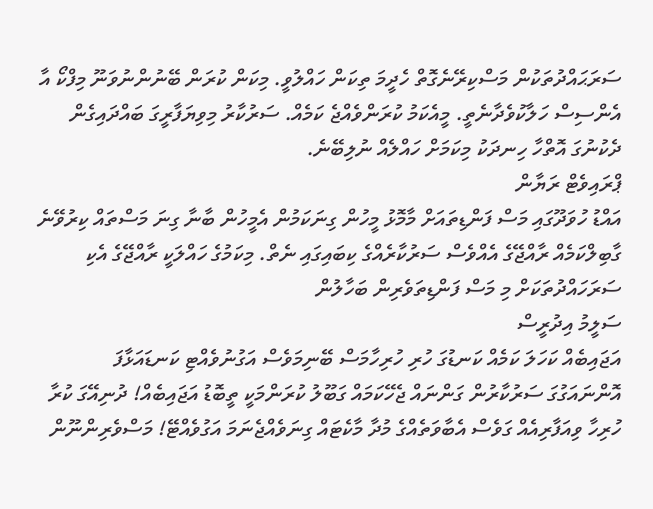ސަރަޙައްދުތަކުން މަސްކިރޭނެގޮތް ހެދީމަ ތިކަން ހައްލުވީ. މިކަން ކުރަން ބޭނުންނުވަނޫ މިފްކޯ އާ އެންސިސް ހަލާކުވެދާނެތީ. މީއެކަމު ކުރަންވެއްޖެ ކަމެއް. ސަރުކާރު މިވިޔަފާރީގަ ބައްދައިގެން ދެކުނުގަ އޮތްހާ ހިނދަކު މިކަމަށް ހައްލެއް ނުލިބޭނެ.
ޕްރައިވެޓް ރަޔާން
އައްޑު ހުވަދޫގައި މަސް ފަންޑިތައަށް މާމޮޅު މީހުން ގިނަކަމުން އެމީހުން ބާނާ ގިނަ މަސްތައް ކިރުވޭނެ ގާބިލްކަމެއް ރާއްޖޭގެ އެއްވެސް ސަރުކާރެއްގެ ކިބައިގައި ނެތް. މިކަމުގެ ހައްލަކީ ރާއްޖޭގެ އެކި ސަރަހައްދުތަކަށް މި މަސް ފަންޑިތަވެރިން ބަހާލުން
ސަލީމު އިދުރީސް
އަޖައިބެއް ކަހަލަ ކަމެއް ކަނޑުގަ ހުރި ހުރިހާމަސް ބޭނިމަވެސް އަގުނުވެއްޓި ކަނޑައަޅާފަ އޮންނައަގުގަ ސަރުކާރުން ގަންނައް ޖެހޭކަމައް ގަބޫލު ކުރަންމަކީ ތީބޮޑު އަޖައިބެއް! ދުނިއޭގަ ކުރާ ހުރިހާ ވިއަފާރިއެއް ގަވެސް އެބާވަތެއްގެ މުދާ މާކެޓައް ގިނަވެއްޖެނަމަ އަގުވެއްޓޭ! މަސްވެރިންނޫން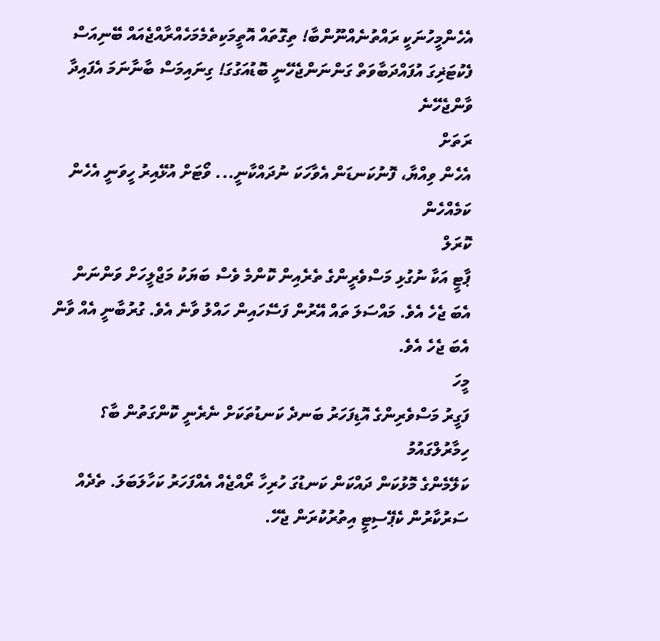އެހެންމީހުނަކީ ރައްތުނެއްނޫންބާ! ތިގޮތައް އޮތީމަކިތެމެމަހެއްރާއްޖެއައް ބޭނިއަސް ފެކުޓަޜިގަ އުފައްދަބާވަތް ގަންނަންޖެހޭނީ ބޮޑުއަގުގަ! ގިނައިމަސް ބާނާނަމަ އެފައިދާ ވާންޖެހޭނެ
ރަތަށް
އެހެން ވިއްޔާ، ފޮނުކަނޑަން އެވާހަކަ ނުދައްކާނީ... ވޯޓަށް އުޅޭއިރު ހީވަނީ އެހެން ކަމެއްހެން
ކޮރަލް
ޕާޓީ އަކާ ނުގުޅި މަސްވެރީންގެ ތެރެއިން ކޮންމެ ވެސް ބަޔަކު މަޖްލީހަށް ވަންނަން އެބަ ޖެހެ އެވެ. މައްސަލަ ތައް އޭރުން ފަސޭހައިން ހައްލު ވާނެ އެވެ. ގުރުބާނީ އެއް ވާން އެބަ ޖެހެ އެވެ.
މީހަ
ފަގީރު މަސްވެރިންގެ އޮޑިފަހަރު ބަނދެ ކަނޑުތަކަށް ނެރެނީ ކޮންގަތުން ބާ؟
ހިމާރުލްގައުމު
ކަލޭމެންގެ މޮޅުކަން ދައްކަން ކަނޑުގަ ހުރިހާ ރޯއްޖެއް އެއްފަހަރު ކަހާލަބަލަ. ތެދެއް ސަރުކާރުން ކެޕޭސިޓީ އިތުރުކުރަން ޖެހޭ.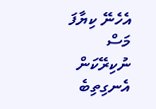އެހެނޭ ކިޔާފަ މަސް ނުކިރޭކަން އެނގިތިބެ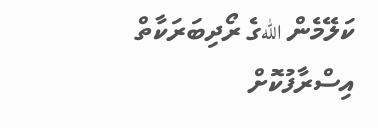ކަލޭމެން اللهގެ ރޯދިބަރަކާތް އިސްރާފުކޮށް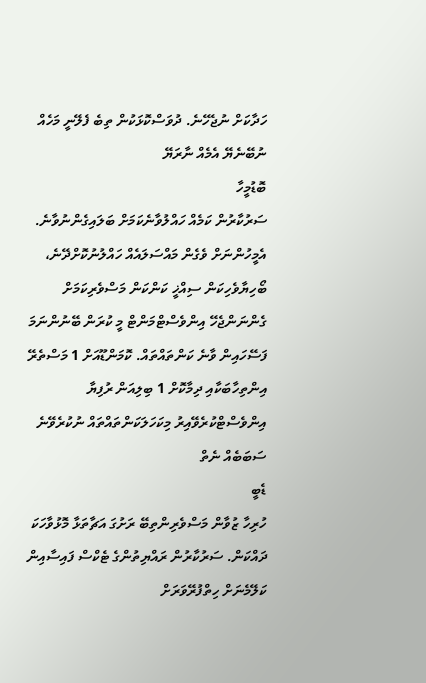ހަދާކަށް ނުޖެހޭނެ. ދުވަސްކޮޅަކުން ތިބެ ފެލޭނީ މަހެއް ނުބޭނެޔޭ އެމެއް ނާރަޔޭ
ބޮޑުމީހާ
ސަރުކާރުން ކަމެއް ހައްލުވާނެކަމަށް ބަލައިގެންނުވާނެ. އެމީހުންނަށް ވެގެން މައްސަލައެއް ހައްލުނުކޮށްދޭނެ، ބޯހިޔާވެހިކަން ސިއްޚީ ކަންކަން މަސްވެރިކަމަށް ގެންނަންޖެހޭ އިންވެސްޓްމަންޓް މީ ކުރަން ބޭނުންނަމަ ފަސޭހައިން ވާނެ ކަންތައްތައް. ކޮމަންޑޫއަށް 1 މަސްތެރޭ އިންތިހާބަކާއި ދިމާކޮށް 1 ބިލިއަން ރުފިޔާ އިންވެސްޓްކުރެވޭއިރު މިކަހަލަކަންތައްތައް ނުކުރެވޭނެ ސަބަބެއް ނެތް
ޑެބީ
ހުރިހާ ޒުވާން މަސްވެރިންތިބޭ ރަށުގަ އަޗާތަޅާ މޮޅުވާހަކަ ދައްކަން. ސަރުކާރުން ރައްޔިތުންގެ ޓެކްސް ފައިސާއިން ކަލޭމެނަށް ހިތްފުރޭވަރަށް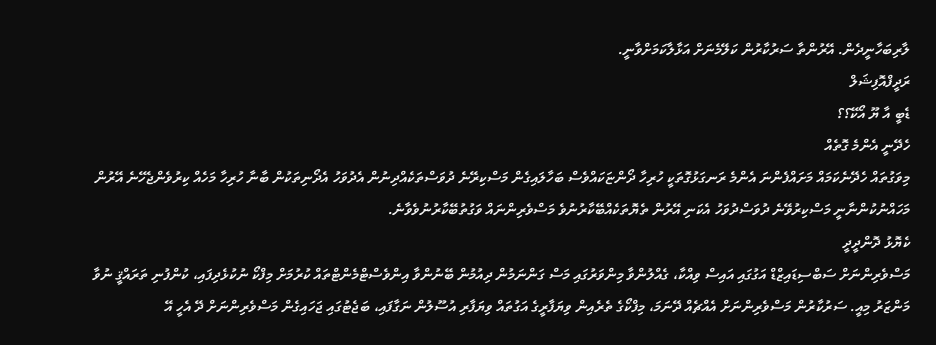ލާރިބަހާނީދެން. އޭރުންތާ ސަރުކާރުން ކަލޭމެނަށް އަޅާލާކަމަށްވާނީ.
ރަދީފްއޮފިޝަލް
ޑެބީ އާ ޔޫ އޯކޭ؟؟
ހެދޭނީ އެންމެ ގޮތެއް
މިވަގުތައް ހެދޭނެކަމައް މަށައްފެންނަ އެންމެ ރަނގަޅުގޮތަކީ ހުރިހާ ދޯންޏަކައްވެސް ބަހާލައިގެން މަސްކިރޭނެ ދުވަސްތަކެއްދިނުން އެދުވަހު އެދޯނިތަކުން ބާނާ ހުރިހާ މަހެއް ކިރުވެންޖެހޭނެ އޭރުން މަހައްނުކުންނާނީ މަސްކިރުވޭނެ ދުވަސްދުވަހު އެކަނި އޭރުން ތެޔޮތަކެއްބޭކާރުނުވެ މަސްވެރިންނައް ވަގުތުބޭކާރުނުވެވާނެ.
ކެޔޮޅު ދޮންދީދީ
މަސްވެރިންނަށް ސަބްސިޑައިޒްޑް އަގުގައި އައިސް ވިއްކާ، ގެއްލުންވާ މިންވަރުގައި މަސް ގަންނަމުން ދިއުމުން ބޭނުންވާ އިންވެސްޓްމެންޓްތައް ކުރުމަށް މިފްކޯ ނުކުޅެދިފައި، ކުންފުނި ތަރައްޤީ ނުވާ މަންޒަރު މިއީ. ސަރުކާރުން މަސްވެރިންނަށް އެއްޗެއް ދޭނަމަ، މިފްކޯގެ ތެރެއިން ވިޔަފާރީގެ އަގުތައް ވިޔަފާރި އުސޫލުން ނަގާފައި، ބަޖެޓުގައި ޖަހައިގެން މަސްވެރިންނަށް ދޭ އެހީ އޭ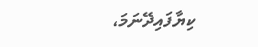ކިޔާފައިދޭނަމަ،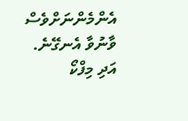އެންމެންނަށްވެސް ވާނުވާ އެނގޭނެ. އަދި މިފްކޯ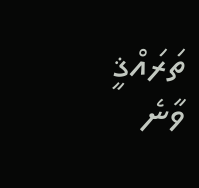ތަރައްޤީ ވާނެ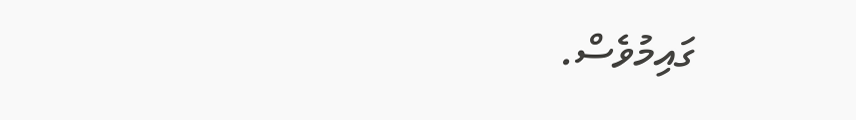ގައިމުވެސް.